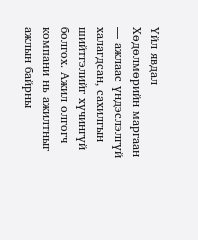Үйл явдал
Хөдөлмөрийн маргаан — ажлаас үндэслэлгүй халагдсан, сахилгын шийтгэлийг хүчингүй болгох. Ажил олгогч компани нь ажилтныг ажлын байрны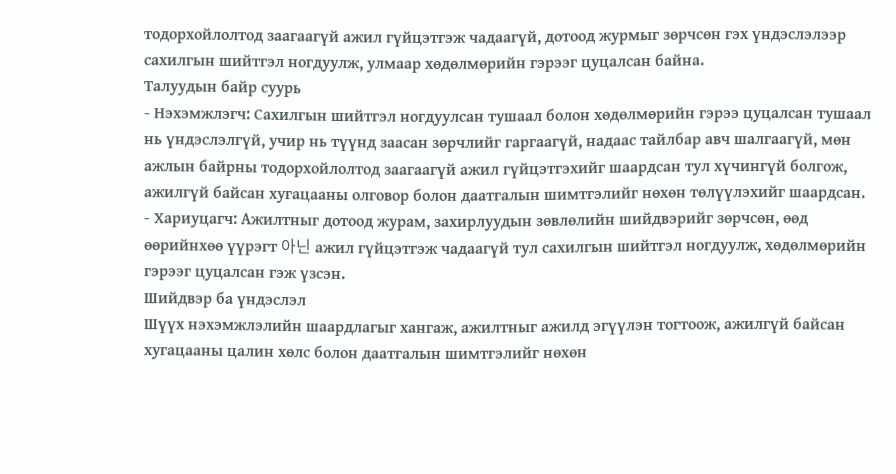тодорхойлолтод заагаагүй ажил гүйцэтгэж чадаагүй, дотоод журмыг зөрчсөн гэх үндэслэлээр сахилгын шийтгэл ногдуулж, улмаар хөдөлмөрийн гэрээг цуцалсан байна.
Талуудын байр суурь
- Нэхэмжлэгч: Сахилгын шийтгэл ногдуулсан тушаал болон хөдөлмөрийн гэрээ цуцалсан тушаал нь үндэслэлгүй, учир нь түүнд заасан зөрчлийг гаргаагүй, надаас тайлбар авч шалгаагүй, мөн ажлын байрны тодорхойлолтод заагаагүй ажил гүйцэтгэхийг шаардсан тул хүчингүй болгож, ажилгүй байсан хугацааны олговор болон даатгалын шимтгэлийг нөхөн төлүүлэхийг шаардсан.
- Хариуцагч: Ажилтныг дотоод журам, захирлуудын зөвлөлийн шийдвэрийг зөрчсөн, өөд өөрийнхөө үүрэгт 아닌 ажил гүйцэтгэж чадаагүй тул сахилгын шийтгэл ногдуулж, хөдөлмөрийн гэрээг цуцалсан гэж үзсэн.
Шийдвэр ба үндэслэл
Шүүх нэхэмжлэлийн шаардлагыг хангаж, ажилтныг ажилд эгүүлэн тогтоож, ажилгүй байсан хугацааны цалин хөлс болон даатгалын шимтгэлийг нөхөн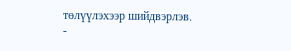төлүүлэхээр шийдвэрлэв.
-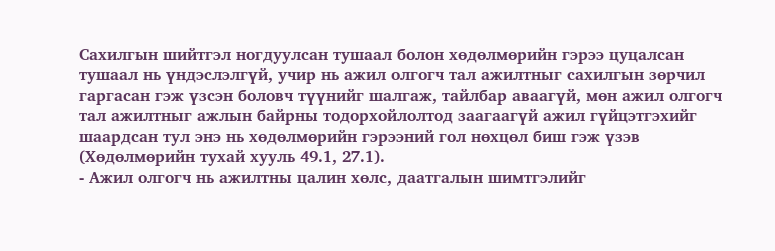Сахилгын шийтгэл ногдуулсан тушаал болон хөдөлмөрийн гэрээ цуцалсан тушаал нь үндэслэлгүй, учир нь ажил олгогч тал ажилтныг сахилгын зөрчил гаргасан гэж үзсэн боловч түүнийг шалгаж, тайлбар аваагүй, мөн ажил олгогч тал ажилтныг ажлын байрны тодорхойлолтод заагаагүй ажил гүйцэтгэхийг шаардсан тул энэ нь хөдөлмөрийн гэрээний гол нөхцөл биш гэж үзэв (Хөдөлмөрийн тухай хууль 49.1, 27.1).
- Ажил олгогч нь ажилтны цалин хөлс, даатгалын шимтгэлийг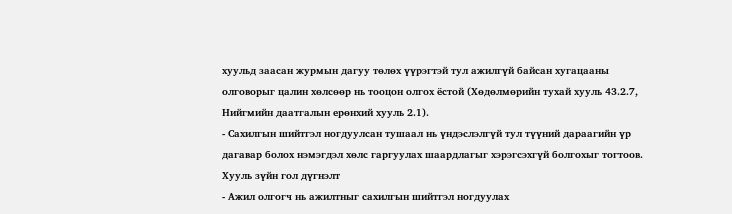хуульд заасан журмын дагуу төлөх үүрэгтэй тул ажилгүй байсан хугацааны олговорыг цалин хөлсөөр нь тооцон олгох ёстой (Хөдөлмөрийн тухай хууль 43.2.7, Нийгмийн даатгалын ерөнхий хууль 2.1).
- Сахилгын шийтгэл ногдуулсан тушаал нь үндэслэлгүй тул түүний дараагийн үр дагавар болох нэмэгдэл хөлс гаргуулах шаардлагыг хэрэгсэхгүй болгохыг тогтоов.
Хууль зүйн гол дүгнэлт
- Ажил олгогч нь ажилтныг сахилгын шийтгэл ногдуулах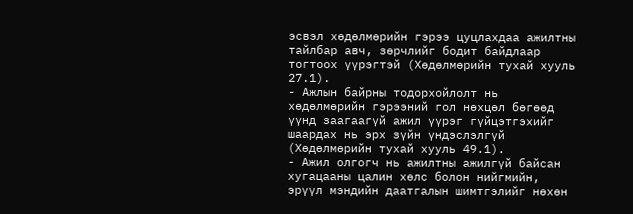эсвэл хөдөлмөрийн гэрээ цуцлахдаа ажилтны тайлбар авч, зөрчлийг бодит байдлаар тогтоох үүрэгтэй (Хөдөлмөрийн тухай хууль 27.1).
- Ажлын байрны тодорхойлолт нь хөдөлмөрийн гэрээний гол нөхцөл бөгөөд үүнд заагаагүй ажил үүрэг гүйцэтгэхийг шаардах нь эрх зүйн үндэслэлгүй (Хөдөлмөрийн тухай хууль 49.1).
- Ажил олгогч нь ажилтны ажилгүй байсан хугацааны цалин хөлс болон нийгмийн, эрүүл мэндийн даатгалын шимтгэлийг нөхөн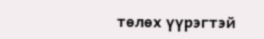төлөх үүрэгтэй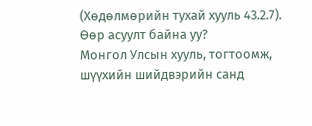(Хөдөлмөрийн тухай хууль 43.2.7).
Өөр асуулт байна уу?
Монгол Улсын хууль, тогтоомж, шүүхийн шийдвэрийн санд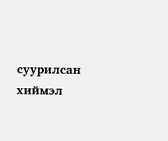суурилсан хиймэл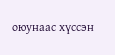оюунаас хүссэн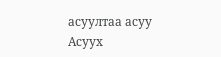асуултаа асуу
Асуух